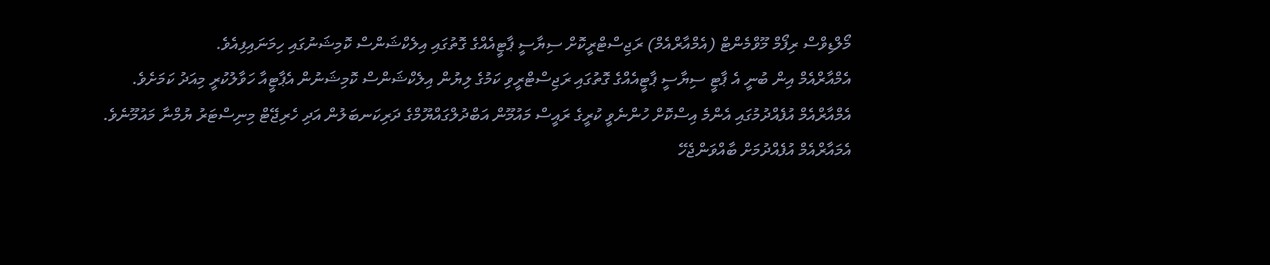މޯލްޑިވްސް ރިފޯމް މޫވްމެންޓް (އެމްއާރްއެމް) ރަޖިސްޓްރީކޮށް ސިޔާސީ ޕާޓީއެއްގެ ގޮތުގައި އިލެކްޝަންސް ކޮމިޝަނުގައި ހިމަނައިފިއެވެ.
އެމްއާރްއެމް އިން ބުނީ އެ ޕާޓީ ސިޔާސީ ޕާޓީއެއްގެ ގޮތުގައި ރަޖިސްޓްރީވި ކަމުގެ ލިޔުން އިލެކްޝަންސް ކޮމިޝަނުން އެޕާޓީއާ ހަވާލުކުރީ މިއަދު ކަމަށެވެ.
އެމްއާރްއެމް އުފެއްދުމުގައި އެންމެ އިސްކޮށް ހުންނެވީ ކުރީގެ ރައީސް މައުމޫން އަބްދުލްގައްޔޫމްގެ ދަރިކަނބަލުން އަދި ހެރިޖޭޓް މިނިސްޓަރު ޔުމްނާ މައުމޫނެވެ.
އެމައާރްއެމް އުފެއްދުމަށް ބާއްވަންޖެހޭ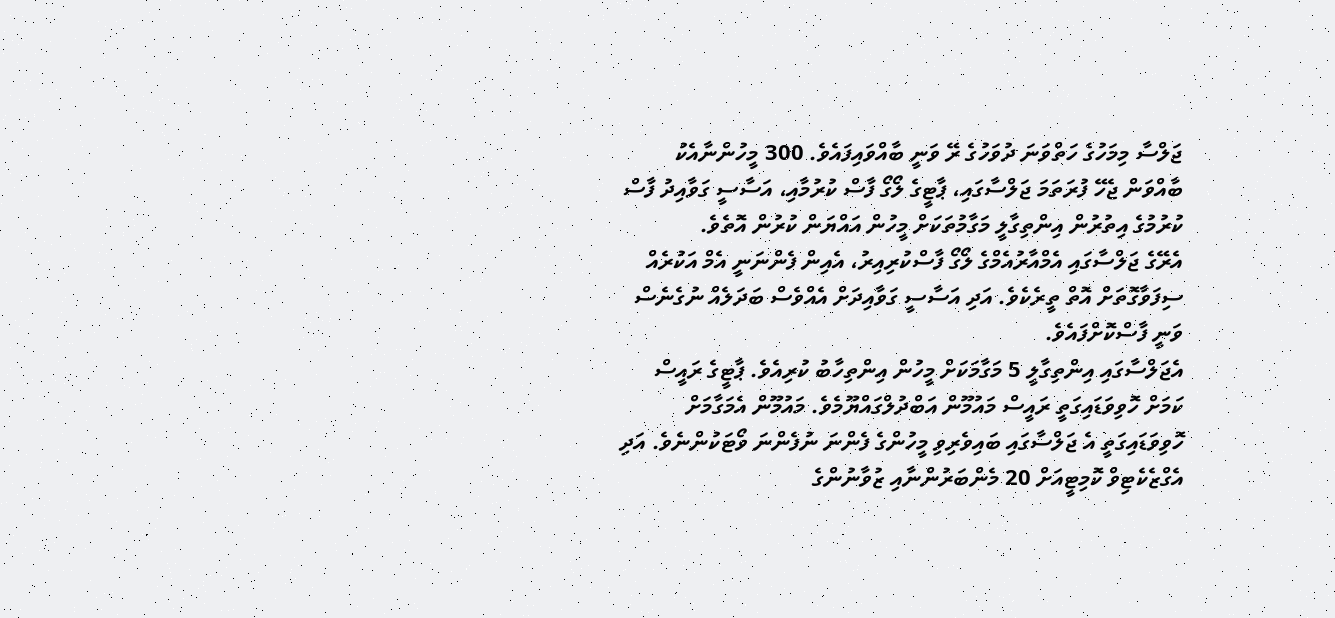ޖަލްސާ މިމަހުގެ ހަތްވަނަ ދުވަހުގެ ރޭ ވަނީ ބާއްވައިފައެވެ. 300 މީހުންނާއެކު ބާއްވަން ޖެހޭ ފުރަތަމަ ޖަލްސާގައި، ޕާޓީގެ ލޯގޯ ފާސް ކުރުމާއި، އަސާސީ ގަވާއިދު ފާސް ކުރުމުގެ އިތުރުން އިންތިގާލީ މަގާމުތަކަށް މީހުން އައްޔަން ކުރުން އޮތެވެ.
އެރޭގެ ޖަލްސާގައި އެމްއާރުއެމްގެ ލޯގޯ ފާސްކުރިއިރު، އެއިން ފެންނަނީ އެމް އަކުރެއް ސިފަވާގޮތަށް އޮތް ތީރެކެވެ. އަދި އަސާސީ ގަވާއިދަށް އެއްވެސް ބަދަލެއް ނުގެނެސް ވަނީ ފާސްކޮށްފައެވެ.
އެޖަލްސާގައި އިންތިގާލީ 5 މަގާމަކަށް މީހުން އިންތިހާބު ކުރިއެވެ. ޕާޓީގެ ރައީސް ކަމަށް ހޮވިވަޑައިގަތީ ރައީސް މައުމޫން އަބްދުލްގައްޔޫމެވެ. މައުމޫން އެމަގާމަށް ހޮވިވަޑައިގަތީ އެ ޖަލްސާގައި ބައިވެރިވި މީހުންގެ ފެންނަ ނުފެންނަ ވޯޓަކުންނެވެ. އަދި އެގްޒެކެޓިވް ކޮމިޓީއަށް 20 މެންބަރުންނާއި ޒުވާނުންގެ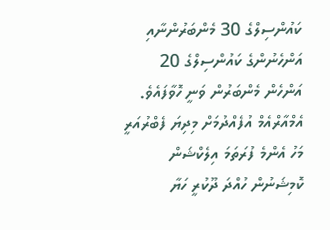ކައުންސިލްގެ 30 މެންބަރުންނާއި އަންހެނުންގެ ކައުންސިލްގެ 20 އަންހެން މެންބަރުން ވަނީ ހޮވާފައެވެ.
އެމްއާރްއެމް އުފެއްދުމަށް މިދިޔަ ފެބްރުއަރީ މަހު އެންމެ ފުރަތަމަ އިލެކްޝަން ކޮމިޝަނުން ހުއްދަ ދޫކުރީ ހަޔާ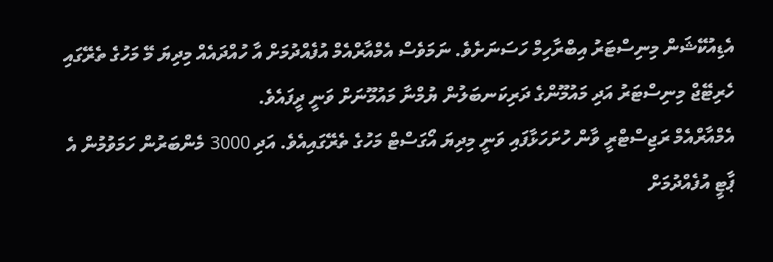އެޑިއުކޭޝަން މިނިސްޓަރު އިބްރާހިމް ހަސަނަށެވެ. ނަމަވެސް އެމްއާރްއެމް އުފެއްދުމަށް އާ ހުއްދައެއް މިދިޔަ މޭ މަހުގެ ތެރޭގައި ހެރިޓޭޖް މިނިސްޓަރު އަދި މައުމޫންގެ ދަރިކަނބަލުން ޔުމްނާ މައުމޫނަށް ވަނީ ދީފައެވެ.
އެމްއާރްއެމް ރަޖިސްޓްރީ ވާން ހުށަހަޅާފައި ވަނީ މިދިޔަ އޯގަސްޓް މަހުގެ ތެރޭގައިއެވެ. އަދި 3000 މެންބަރުން ހަމަވުމުން އެ ޕާޓީ އުފެއްދުމަށް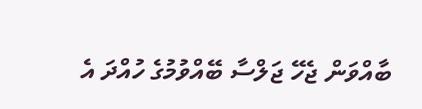ބާއްވަން ޖެހޭ ޖަލްސާ ބޭއްވުމުގެ ހުއްދަ އެ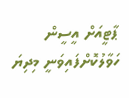ޕާޓީއަށް އީސީން ހަވާލުކޮށްފައިވަނީ މިދިޔަ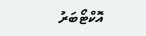އޮކްޓޯބަރު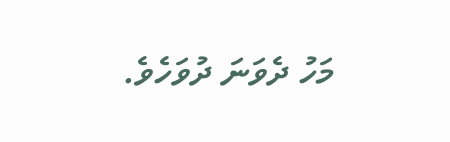މަހު ދެވަނަ ދުވަހެވެ.